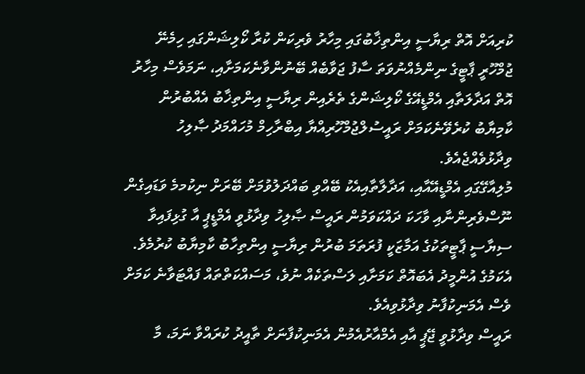ކުރިއަށް އޮތް ރިޔާސީ އިންތިޚާބުގައި މިހާރު ވެރިކަން ކުރާ ކޯލިޝަންގައި ހިމެނޭ ޖުމްހޫރީ ޕާޓީގެ ނިންމެއްނުވަތަ ސާފު ޖަވާބެއް ބޭނުންވާނެކަމަށާއި، ނަމަވެސް މިހާރު އޮތް އަދާލަތާއި އެމްޑީއޭގެ ކޯލިޝަންގެ ތެރެއިން ރިޔާސީ އިންތިޚާބު އެއްބުރުން ކާމިޔާބު ކުރެވޭނެކަމަށް ރައީސުލްޖުމްހޫރިއްޔާ އިބްރާހިމް މުހައްމަދު ޞާލިހު ވިދާޅުވެއްޖެއެވެ.
މުލިއާގޭގައި އެމްޑީއޭއާއި، އަދާލާތާއިއެކު ބޭއްވި ބައްދަލުވުމަށް ބޭރަށް ނިކުމމެ ވަޑައިގެން ނޫސްވެރިންނާއި ވާހަކަ ދައްކަވަމުން ރައީސް ޞާލިހު ވިދާޅުވީ އެމްޑީޕީ އާ ގުޅިފައިވާ ސިޔާސީ ޕާޓީތަކުގެ އަމާޒަކީ ފުރަތަމަ ބުރުން ރިޔާސީ އިންތިހާބު ކާމިޔާބު ކުރުމެވެ. އެކަމުގެ އުންމީދު އެބައޮތް ކަމަށާއި ލަސްތަކެއް ނުވެ، މަސައްކަތްތައް ފައްޓަވާނެ ކަމަށް ވެސް އެމަނިކުފާނު ވިދާޅުވިއެވެ.
ރައީސް ވިދާޅުވީ ޖޭޕީ އާއި އެމްއާރުއެމުން އެމަނިކުފާނަށް ތާއީދު ކުރައްވާ ނަމަ، މާ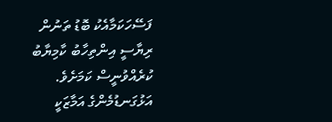ފަސޭހަކަމާއެކު ބޮޑު ތަނުން ރިޔާސީ އިންތިހާބު ކާމިޔާބު ކުރެއްވުނީސް ކަމަށެވެ.
އަޅުގަނޑުމެންގެ އަމާޒަކީ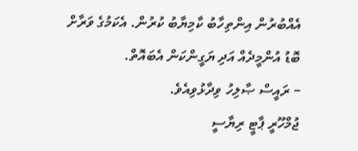އެއްބުރުން އިންތިހާބު ކާމިޔާބު ކުރުން. އެކަމުގެ ވަރާށް ބޮޑު އުންމީދެއް އަދި ޔަގީންކަން އެބައޮތް.
– ރައީސް ޞާލިހު ވިދާޅުވިއެވެ.
ޖުމްހޫރީ ޕާޓީ ރިޔާސީ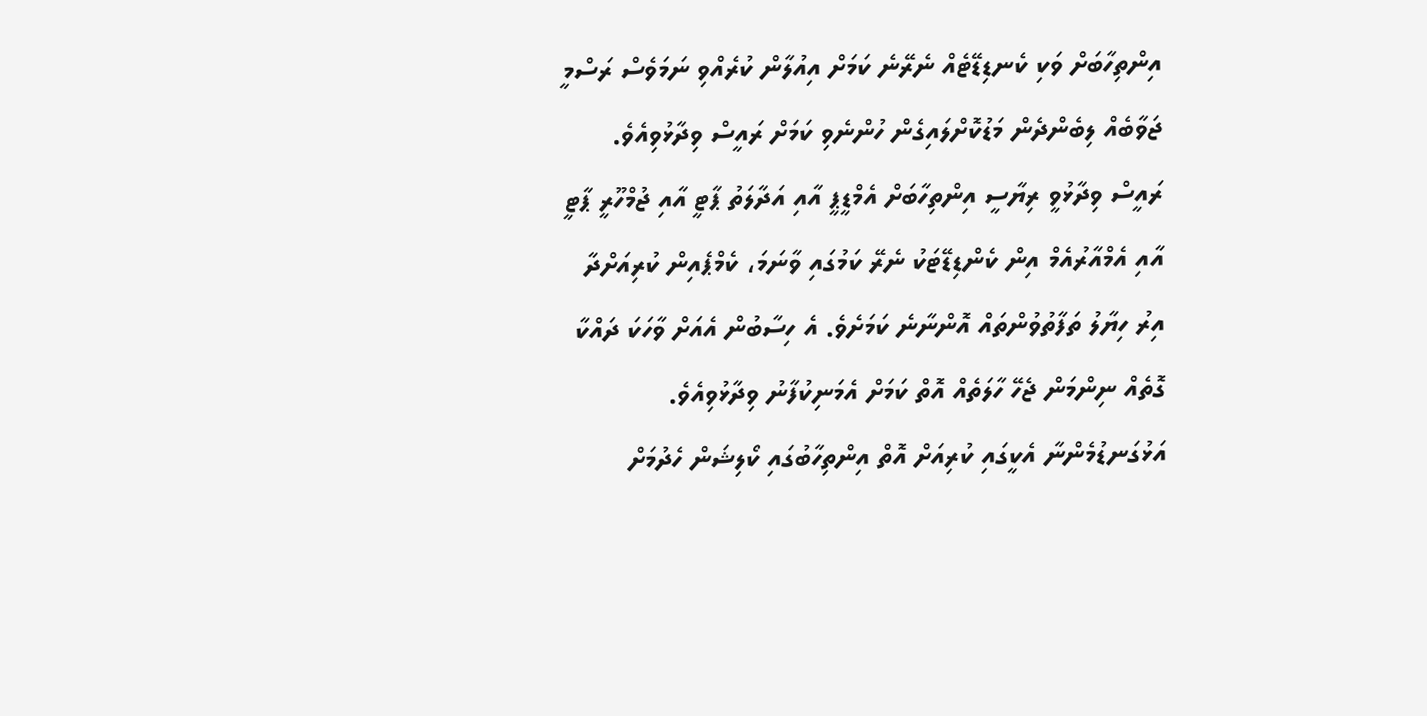އިންތިހާބަށް ވަކި ކެނޑިޑޭޓެއް ނެރޭނެ ކަމަށް އިއުލާން ކުރެއްވި ނަމަވެސް ރަސްމީ ޖަވާބެއް ލިބެންދެން މަޑުކޮށްލައިގެން ހުންނެވި ކަމަށް ރައީސް ވިދާޅުވިއެވެ.
ރައީސް ވިދާޅުވީ ރިޔާސީ އިންތިހާބަށް އެމްޑީޕީ އާއި އަދާލަތު ޕާޓީ އާއި ޖުމްހޫރީ ޕާޓީ އާއި އެމްއާރުއެމް އިން ކެންޑިޑޭޓަކު ނެރޭ ކަމުގައި ވާނަމަ، ކެމްޕެއިން ކުރިއަށްދާ އިރު ހިޔާލު ތަފާތުވުންތައް އޮންނާނެ ކަމަށެވެ. އެ ހިސާބުން އެއަށް ވާހަކަ ދައްކާ ގޮތެއް ނިންމަން ޖެހޭ ހާލަތެއް އޮތް ކަމަށް އެމަނިކުފާނު ވިދާޅުވިއެވެ.
އަޅުގަނޑުމެންނާ އެކީގައި ކުރިއަށް އޮތް އިންތިހާބުގައި ކޯލިޝަން ހެދުމަށް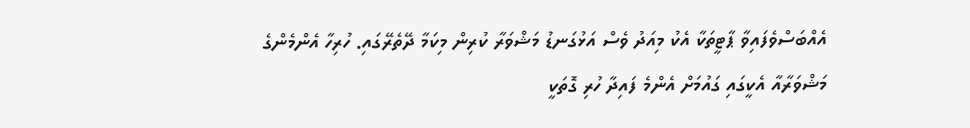އެއްބަސްވެފައިވާ ޕާޓީތަކާ އެކު މިއަދު ވެސް އަޅުގަނޑު މަޝްވަރާ ކުރިން މިކަމާ ދޭތެރޭގައި. ހުރިހާ އެންމެންގެ މަޝްވަރާއާ އެކީގައި ގައުމަށް އެންމެ ފައިދާ ހުރި ގޮތަކީ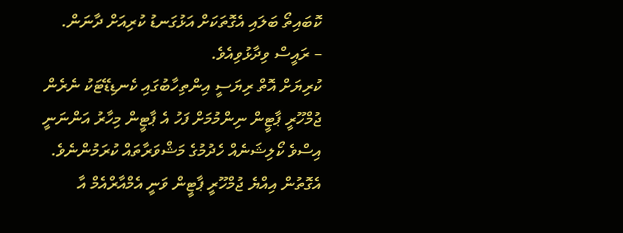ކޮބައިތޯ ބަލައި އެގޮތަކަށް އަޅުގަނޑު ކުރިއަށް ދާނަން.
– ރައީސް ވިދާޅުވިއެވެ.
ކުރިޔަށް އޮތް ރިޔަސީ އިންތިހާބުގައި ކެނޑިޑޭޓަކު ނެރެން ޖުމްހޫރީ ޕާޓީން ނިންމުމަށް ފަހު އެ ޕާޓީން މިހާރު އަންނަނީ އިސްވެ ކޯލިޝަނެއް ހެދުމުގެ މަޝްވަރާތައް ކުރަމުންނެވެ. އެގޮތުން އިއްޔެ ޖުމްހޫރީ ޕާޓީން ވަނީ އެމްއާރްއެމް އާ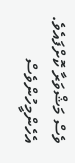ވެސް މަޝްވަރާ ކޮށްފައެވެ.
އެހެންމީހުންވެސް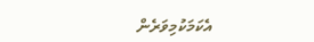އެކަމަކުމިވަރެން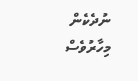ނުދެކެން މިހާރުވެސް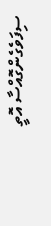ސިފަވެގެންގޮއްސާ އޮތީ